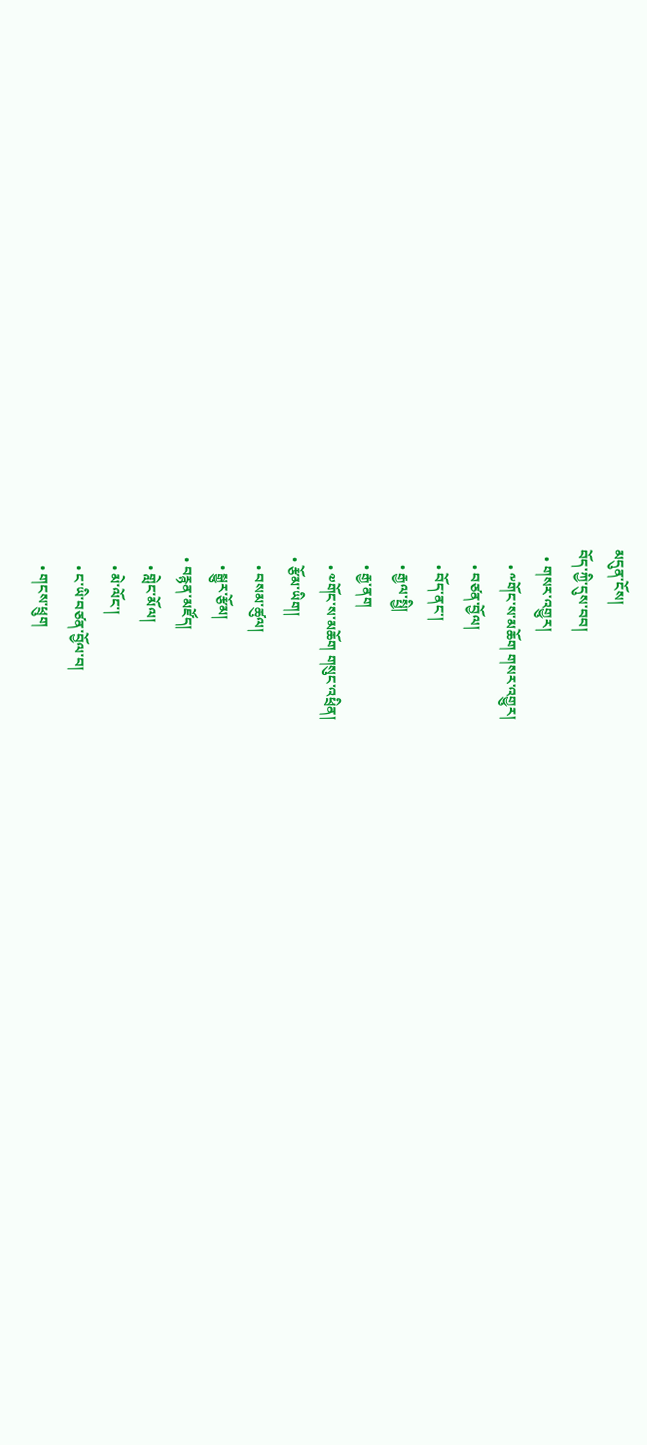མདུན་ངོས།
བོད་ཀྱི་དུས་བབ།
  • གསར་འགྱུར།
    • ༸གོང་ས་མཆོག གསར་འགྱུར།
    • བཙན་བྱོལ།
    • བོད་ནང་།
    • རྒྱལ་སྤྱི།
    • རྒྱ་ནག
    • ༧གོང་ས་མཆོག གསུང་འཕྲིན།
  • རྩོམ་ཡིག།
    • བསམ་ཚུལ།
    • སྒྱུར་རྩོམ།
  • བརྙན་མཛོད།
    • གླེང་མོལ།
    • མེ་ལོང་།
    • ང་ཡི་བཙན་བྱོལ་བ།
    • གངས་ཕྲུག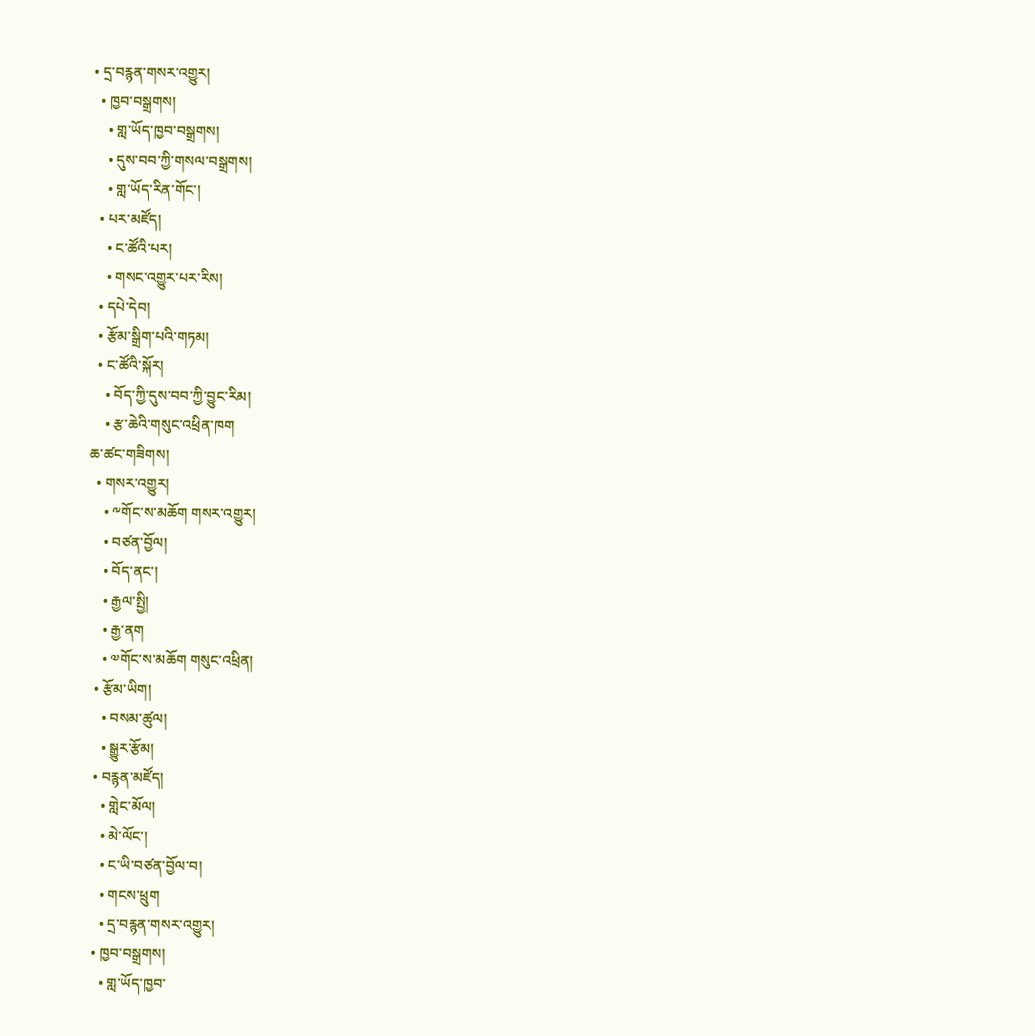• དྲ་བརྙན་གསར་འགྱུར།
  • ཁྱབ་བསྒྲགས།
    • གླ་ཡོད་ཁྱབ་བསྒྲགས།
    • དུས་བབ་ཀྱི་གསལ་བསྒྲགས།
    • གླ་ཡོད་རིན་གོང་།
  • པར་མཛོད།
    • ང་ཚོའི་པར།
    • གསང་འགྱུར་པར་རིས།
  • དཔེ་དེབ།
  • རྩོམ་སྒྲིག་པའི་གཏམ།
  • ང་ཚོའི་སྐོར།
    • བོད་ཀྱི་དུས་བབ་ཀྱི་བྱུང་རིམ།
    • རྩ་ཆེའི་གསུང་འཕྲིན་ཁག
ཆ་ཚང་གཟིགས།
  • གསར་འགྱུར།
    • ༸གོང་ས་མཆོག གསར་འགྱུར།
    • བཙན་བྱོལ།
    • བོད་ནང་།
    • རྒྱལ་སྤྱི།
    • རྒྱ་ནག
    • ༧གོང་ས་མཆོག གསུང་འཕྲིན།
  • རྩོམ་ཡིག།
    • བསམ་ཚུལ།
    • སྒྱུར་རྩོམ།
  • བརྙན་མཛོད།
    • གླེང་མོལ།
    • མེ་ལོང་།
    • ང་ཡི་བཙན་བྱོལ་བ།
    • གངས་ཕྲུག
    • དྲ་བརྙན་གསར་འགྱུར།
  • ཁྱབ་བསྒྲགས།
    • གླ་ཡོད་ཁྱབ་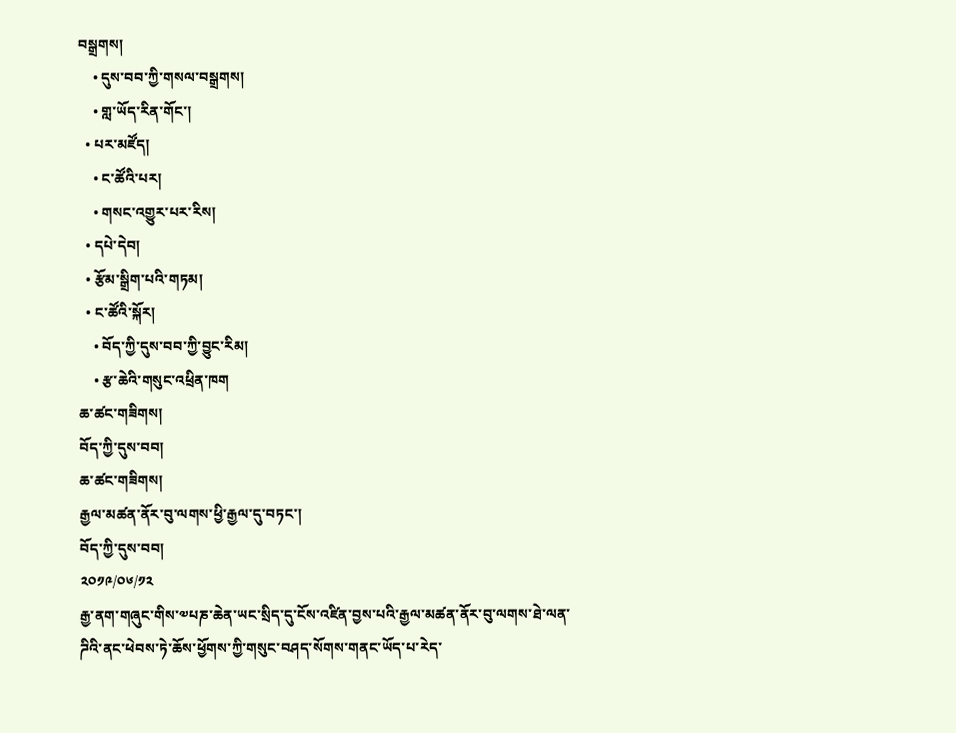བསྒྲགས།
    • དུས་བབ་ཀྱི་གསལ་བསྒྲགས།
    • གླ་ཡོད་རིན་གོང་།
  • པར་མཛོད།
    • ང་ཚོའི་པར།
    • གསང་འགྱུར་པར་རིས།
  • དཔེ་དེབ།
  • རྩོམ་སྒྲིག་པའི་གཏམ།
  • ང་ཚོའི་སྐོར།
    • བོད་ཀྱི་དུས་བབ་ཀྱི་བྱུང་རིམ།
    • རྩ་ཆེའི་གསུང་འཕྲིན་ཁག
ཆ་ཚང་གཟིགས།
བོད་ཀྱི་དུས་བབ།
ཆ་ཚང་གཟིགས།
རྒྱལ་མཚན་ནོར་བུ་ལགས་ཕྱི་རྒྱལ་དུ་བཏང་།
བོད་ཀྱི་དུས་བབ།
༢༠༡༩/༠༦/༡༢
རྒྱ་ནག་གཞུང་གིས་༧པཎ་ཆེན་ཡང་སྲིད་དུ་ངོས་འཛིན་བྱས་པའི་རྒྱལ་མཚན་ནོར་བུ་ལགས་ཐེ་ལན་ཌིའི་ནང་ཕེབས་ཏེ་ཆོས་ཕྱོགས་ཀྱི་གསུང་བཤད་སོགས་གནང་ཡོད་པ་རེད་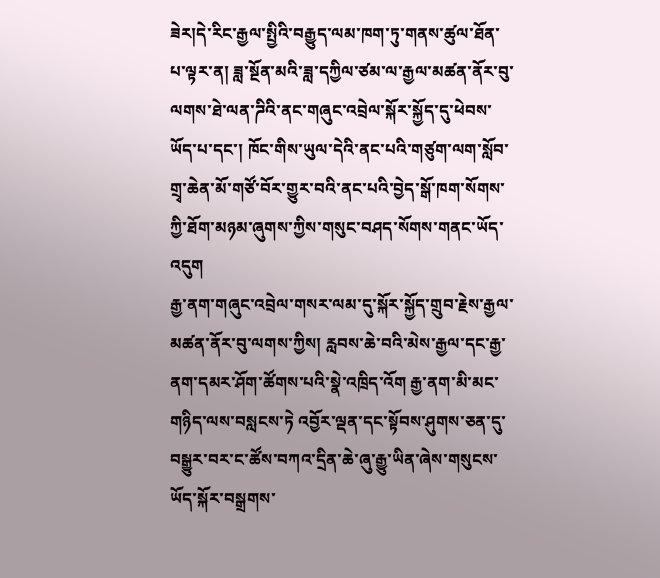ཟེར།དེ་རིང་རྒྱལ་སྤྱིའི་བརྒྱུད་ལམ་ཁག་ཏུ་གནས་ཚུལ་ཐོན་པ་ལྟར་ན། ཟླ་སྔོན་མའི་ཟླ་དཀྱིལ་ཙམ་ལ་རྒྱལ་མཚན་ནོར་བུ་ལགས་ཐེ་ལན་ཌིའི་ནང་གཞུང་འབྲེལ་སྐོར་སྐྱོད་དུ་ཕེབས་ཡོད་པ་དང་། ཁོང་གིས་ཡུལ་དེའི་ནང་པའི་གཙུག་ལག་སློབ་གྲྭ་ཆེན་མོ་གཙོ་བོར་གྱུར་བའི་ནང་པའི་བྱེད་སྒོ་ཁག་སོགས་ཀྱི་ཐོག་མཉམ་ཞུགས་ཀྱིས་གསུང་བཤད་སོགས་གནང་ཡོད་འདུག
རྒྱ་ནག་གཞུང་འབྲེལ་གསར་ལམ་དུ་སྐོར་སྐྱོད་གྲུབ་རྗེས་རྒྱལ་མཚན་ནོར་བུ་ལགས་ཀྱིས། རླབས་ཆེ་བའི་མེས་རྒྱལ་དང་རྒྱ་ནག་དམར་ཤོག་ཚོགས་པའི་སྣེ་འཁྲིད་འོག རྒྱ་ནག་མི་མང་གཉིད་ལས་བསླངས་ཏེ འབྱོར་ལྡན་དང་སྟོབས་ཤུགས་ཅན་དུ་བསྒྱུར་བར་ང་ཚོས་བཀའ་དྲིན་ཆེ་ཞུ་རྒྱུ་ཡིན་ཞེས་གསུངས་ཡོད་སྐོར་བསྒྲགས་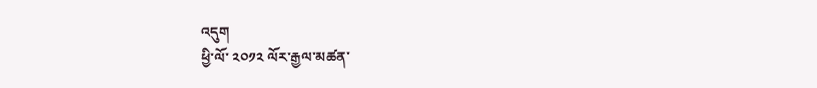འདུག
ཕྱི་ལོ་ ༢༠༡༢ ལོར་རྒྱལ་མཚན་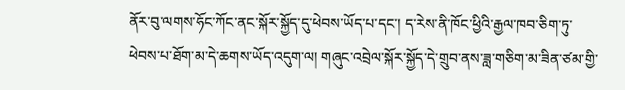ནོར་བུ་ལགས་ཧོང་ཀོང་ནང་སྐོར་སྐྱོད་དུ་ཕེབས་ཡོད་པ་དང་། ད་རེས་ནི་ཁོང་ཕྱིའི་རྒྱལ་ཁབ་ཅིག་ཏུ་ཕེབས་པ་ཐོག་མ་དེ་ཆགས་ཡོད་འདུག་ལ། གཞུང་འབྲེལ་སྐོར་སྐྱོད་དེ་གྲུབ་ནས་ཟླ་གཅིག་མ་ཟིན་ཙམ་གྱི་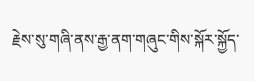རྗེས་སུ་གཞི་ནས་རྒྱ་ནག་གཞུང་གིས་སྐོར་སྐྱོད་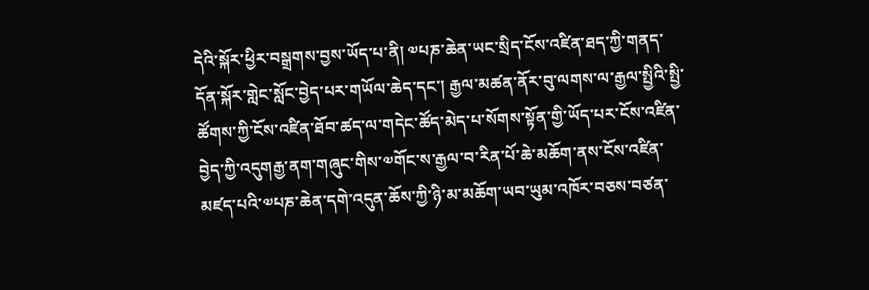དེའི་སྐོར་ཕྱིར་བསྒྲགས་བྱས་ཡོད་པ་ནི། ༧པཎ་ཆེན་ཡང་སྲིད་ངོས་འཛིན་ཐད་ཀྱི་གནད་དོན་སྐོར་གླེང་སློང་བྱེད་པར་གཡོལ་ཆེད་དང་། རྒྱལ་མཚན་ནོར་བུ་ལགས་ལ་རྒྱལ་སྤྱིའི་སྤྱི་ཚོགས་ཀྱི་ངོས་འཛིན་ཐོབ་ཚད་ལ་གདེང་ཚོད་མེད་པ་སོགས་སྟོན་གྱི་ཡོད་པར་ངོས་འཛིན་བྱེད་ཀྱི་འདུགརྒྱ་ནག་གཞུང་གིས་༧གོང་ས་རྒྱལ་བ་རིན་པོ་ཆེ་མཆོག་ནས་ངོས་འཛིན་མཛད་པའི་༧པཎ་ཆེན་དགེ་འདུན་ཆོས་ཀྱི་ཉི་མ་མཆོག་ཡབ་ཡུམ་འཁོར་བཅས་བཙན་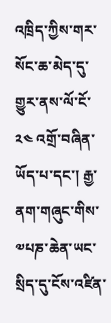འཁྲིད་ཀྱིས་གར་སོང་ཆ་མེད་དུ་གྱུར་ནས་ལོ་ངོ་  ༢༤ འགྲོ་བཞིན་ཡོད་པ་དང་། རྒྱ་ནག་གཞུང་གིས་༧པཎ་ཆེན་ཡང་སྲིད་དུ་ངོས་འཛིན་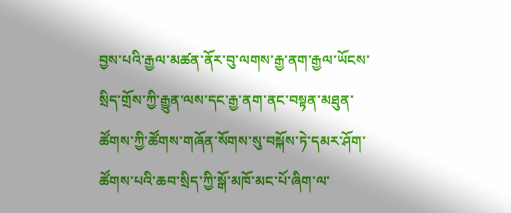བྱས་པའི་རྒྱལ་མཚན་ནོར་བུ་ལགས་རྒྱ་ནག་རྒྱལ་ཡོངས་སྲིད་གྲོས་ཀྱི་རྒྱུན་ལས་དང་རྒྱ་ནག་ནང་བསྟན་མཐུན་ཚོགས་ཀྱི་ཚོགས་གཞོན་སོགས་སུ་བསྐོས་ཏེ་དམར་ཤོག་ཚོགས་པའི་ཆབ་སྲིད་ཀྱི་སྒོ་མཁོ་མང་པོ་ཞིག་ལ་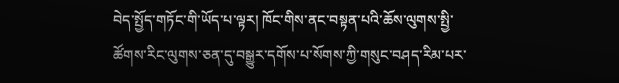བེད་སྤྱོད་གཏོང་གི་ཡོད་པ་ལྟར། ཁོང་གིས་ནང་བསྟན་པའི་ཆོས་ལུགས་སྤྱི་ཚོགས་རིང་ལུགས་ཅན་དུ་བསྒྱུར་དགོས་པ་སོགས་ཀྱི་གསུང་བཤད་རིམ་པར་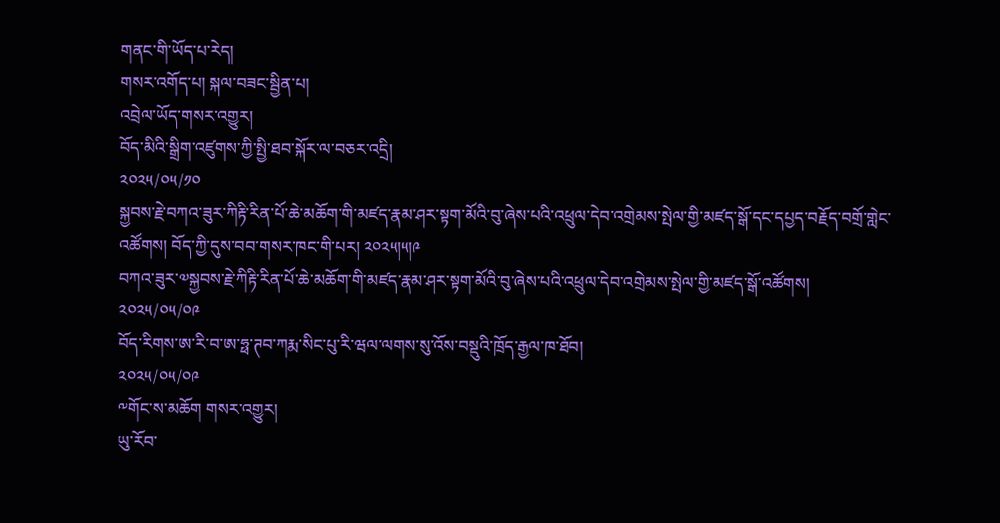གནང་གི་ཡོད་པ་རེད།
གསར་འགོད་པ། སྐལ་བཟང་སྦྱིན་པ།
འབྲེལ་ཡོད་གསར་འགྱུར།
བོད་མིའི་སྒྲིག་འཛུགས་ཀྱི་སྤྱི་ཐབ་སྐོར་ལ་བཅར་འདྲི།
༢༠༢༥/༠༥/༡༠
སྐྱབས་རྗེ་བཀའ་ཟུར་ཀིརྟི་རིན་པོ་ཆེ་མཆོག་གི་མཛད་རྣམ་ཤར་སྟག་མོའི་བུ་ཞེས་པའི་འཕྲུལ་དེབ་འགྲེམས་སྤེལ་གྱི་མཛད་སྒོ་དང་དཔྱད་བརྗོད་བགྲོ་གླེང་འཚོགས། བོད་ཀྱི་དུས་བབ་གསར་ཁང་གི་པར། ༢༠༢༥།༥།༩
བཀའ་ཟུར་༧སྐྱབས་རྗེ་ཀིརྟི་རིན་པོ་ཆེ་མཆོག་གི་མཛད་རྣམ་ཤར་སྟག་མོའི་བུ་ཞེས་པའི་འཕྲུལ་དེབ་འགྲེམས་སྤེལ་གྱི་མཛད་སྒོ་འཚོགས།
༢༠༢༥/༠༥/༠༩
བོད་རིགས་ཨ་རི་བ་ཨ་ཧྥ་ཊབ་ཀརྨ་སིང་པུ་རི་ཝལ་ལགས་སུ་འོས་བསྡུའི་ཁྲོད་རྒྱལ་ཁ་ཐོབ།
༢༠༢༥/༠༥/༠༩
༸གོང་ས་མཆོག གསར་འགྱུར།
ཡུ་རོབ་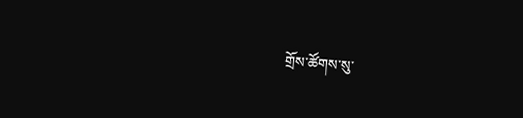གྲོས་ཚོགས་སུ་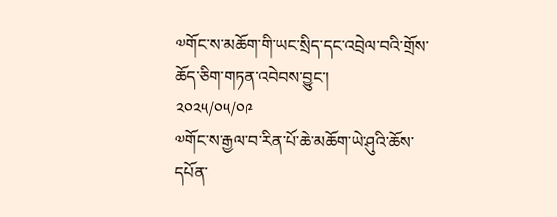༧གོང་ས་མཆོག་གི་ཡང་སྲིད་དང་འབྲེལ་བའི་གྲོས་ཆོད་ཅིག་གཏན་འབེབས་བྱུང་།
༢༠༢༥/༠༥/༠༩
༧གོང་ས་རྒྱལ་བ་རིན་པོ་ཆེ་མཆོག་ཡེ་ཤུའི་ཆོས་དཔོན་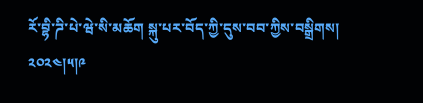རོ་བྷི་ཌི་པེ་ཝེ་སི་མཆོག སྐུ་པར་བོད་ཀྱི་དུས་བབ་ཀྱིས་བསྒྲིགས། ༢༠༢༤།༥།༩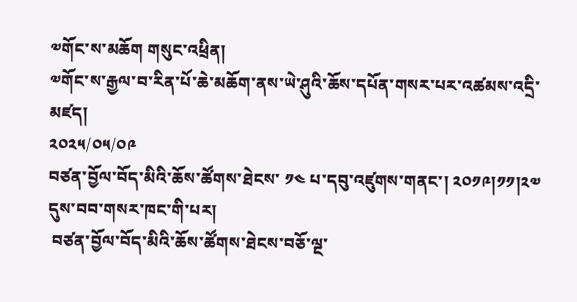༧གོང་ས་མཆོག གསུང་འཕྲིན།
༧གོང་ས་རྒྱལ་བ་རིན་པོ་ཆེ་མཆོག་ནས་ཡེ་ཤུའི་ཆོས་དཔོན་གསར་པར་འཚམས་འདྲི་མཛད།
༢༠༢༥/༠༥/༠༩
བཙན་བྱོལ་བོད་མིའི་ཆོས་ཚོགས་ཐེངས་ ༡༤ པ་དབུ་འཛུགས་གནང་། ༢༠༡༩།༡༡།༢༧ དུས་བབ་གསར་ཁང་གི་པར།
 བཙན་བྱོལ་བོད་མིའི་ཆོས་ཚོགས་ཐེངས་བཅོ་ལྔ་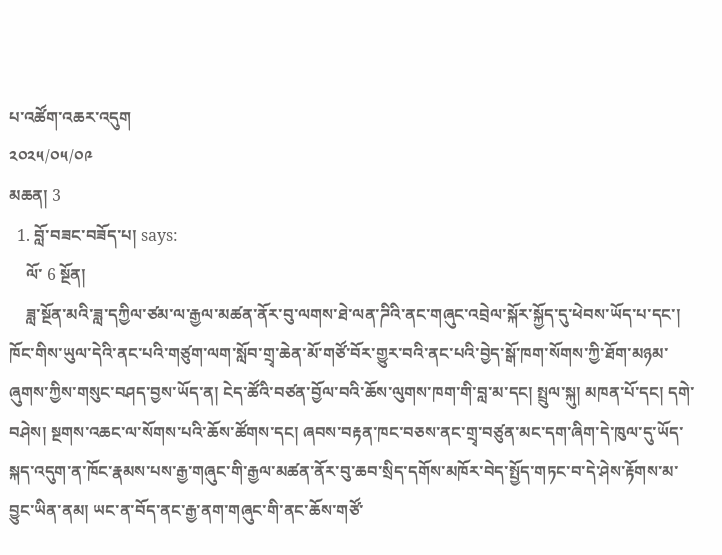པ་འཚོག་འཆར་འདུག
༢༠༢༥/༠༥/༠༩
མཆན། 3
  1. བློ་བཟང་བཟོད་པ། says:
    ལོ་ 6 སྔོན།
    ཟླ་སྔོན་མའི་ཟླ་དཀྱིལ་ཙམ་ལ་རྒྱལ་མཚན་ནོར་བུ་ལགས་ཐེ་ལན་ཌིའི་ནང་གཞུང་འབྲེལ་སྐོར་སྐྱོད་དུ་ཕེབས་ཡོད་པ་དང་། ཁོང་གིས་ཡུལ་དེའི་ནང་པའི་གཙུག་ལག་སློབ་གྲྭ་ཆེན་མོ་གཙོ་བོར་གྱུར་བའི་ནང་པའི་བྱེད་སྒོ་ཁག་སོགས་ཀྱི་ཐོག་མཉམ་ཞུགས་ཀྱིས་གསུང་བཤད་བྱས་ཡོད་ན། ངེད་ཚོའི་བཙན་བྱོལ་བའི་ཆོས་ལུགས་ཁག་གི་བླ་མ་དང། སྤྲུལ་སྐུ། མཁན་པོ་དང། དགེ་བཤེས། སྔགས་འཆང་ལ་སོགས་པའི་ཆོས་ཚོགས་དང། ཞབས་བརྟན་ཁང་བཅས་ནང་གྲྭ་བཙུན་མང་དག་ཞིག་དེ་ཁུལ་དུ་ཡོད་སྐད་འདུག་ན་ཁོང་རྣམས་པས་རྒྱ་གཞུང་གི་རྒྱལ་མཚན་ནོར་བུ་ཆབ་སྲིད་དགོས་མཁོར་བེད་སྤྱོད་གཏང་བ་དེ་ཤེས་རྟོགས་མ་བྱུང་ཡིན་ནམ། ཡང་ན་བོད་ནང་རྒྱ་ནག་གཞུང་གི་ནང་ཆོས་གཙོ་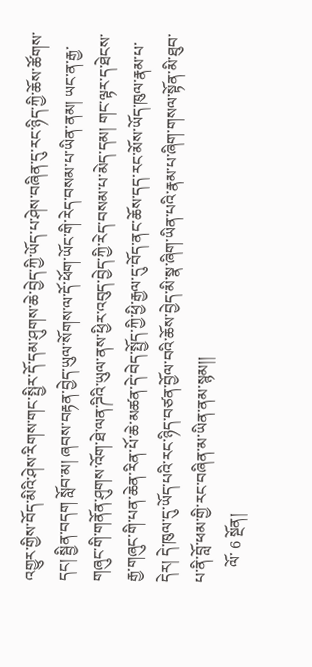འགྱུར་གྱིས་བོད་མིའི་ཤེས་རིགས་གང་སྤྱིར་དོ་དམ་ཤུགས་ཆེ་བྱེད་ཀྱི་ཡོད་པ་ཤེས་བཞིན་དུ་རང་ཉིད་ཀྱི་ཆོས་ཚོགས་དང། སྦྱིན་བདག སློབ་མ། ཞབས་བརྟན་བྱེད་ཡུལ་སོགས་ལ་དོ་ཕོག་ཡོང་གི་རེད་བསམ་པ་ཡིན་ནམ། ཡང་ན་རྒྱ་གཞུང་གི་གནོན་ཤུགས་འོག་ཐེ་ལན་ཌིའི་ཡུལ་ནས་ཕྱིར་འབུད་བྱེད་ཀྱི་རེད་བསམ་པ་མེད་དམ། གང་ལྟར་ད་ཐེངས་རྒྱ་གཞུང་གི་པན་ཆེན་རིན་པོ་ཆེ་མཚན་དེ་བེད་སྤྱོད་ཀྱི་ཕྱི་རྒྱལ་དུ་བོད་ནང་ཆོས་དད་རང་མོས་ཡོད་ཁུལ་རྣམ་པ་དེར། དེ་ཁུལ་དུ་ཡོད་པའི་རང་ཉིད་བཙན་བྱོལ་བའི་ཆོས་བྱེད་མི་སྣ་ཞིག་ཡིན་པའི་རྣམ་པ་ཞིག་གསལ་སྟོན་མི་ཐུབ་པ་ནི་བློ་ཕམ་གྱི་རང་བཞིན་མ་ཡིན་ནམ་སྙམ།།
    ལོ་ 6 སྔོན།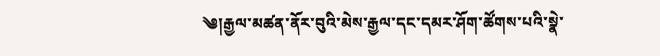༄།རྒྱལ་མཚན་ནོར་བུའི་མེས་རྒྱལ་དང་དམར་ཤོག་ཚོགས་པའི་སྣེ་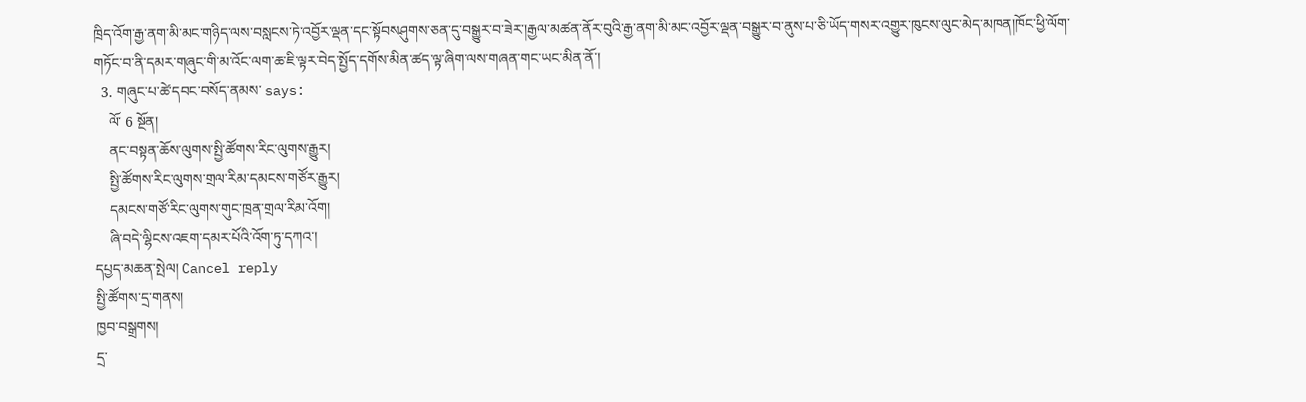ཁྲིད་འོག་རྒྱ་ནག་མི་མང་གཉིད་ལས་བསླངས་ཏེ་འབྱོར་ལྡན་དང་སྟོབསཤུགས་ཅན་དུ་བསྒྱུར་བ་ཟེར་།རྒྱལ་མཚན་ནོར་བུའི་རྒྱ་ནག་མི་མང་འབྱོར་ལྡན་བསྒྱུར་བ་ནུས་པ་ཅི་ཡོད་གསར་འགྱུར་ཁུངས་ལུང་མེད་མཁན།ཁོང་ཕྱི་ལོག་གཏོང་བ་ནི་དམར་གཞུང་གི་མ་འོང་ལག་ཆ་ཇི་ལྟར་བེད་སྤྱོད་དགོས་མིན་ཚད་ལྟ་ཞིག་ལས་གཞན་གང་ཡང་མིན་ནོ་།
  3. གཞུང་པ་ཚེ་དབང་བསོད་ནམས་ says:
    ལོ་ 6 སྔོན།
    ནང་བསྟན་ཆོས་ལུགས་སྤྱི་ཚོགས་རིང་ལུགས་རྒྱུར།
    སྤྱི་ཚོགས་རིང་ལུགས་གྲལ་རིམ་དམངས་གཙོར་རྒྱུར།
    དམངས་གཙོ་རིང་ལུགས་གུང་ཁྲན་གྲལ་རིམ་འོག།
    ཞི་བདེ་ལྷིངས་འཇག་དམར་པོའི་འོག་ཏུ་དཀའ་།
དཔྱད་མཆན་སྤེལ། Cancel reply
སྤྱི་ཚོགས་དྲ་གནས།
ཁྱབ་བསྒྲགས།
དྲ་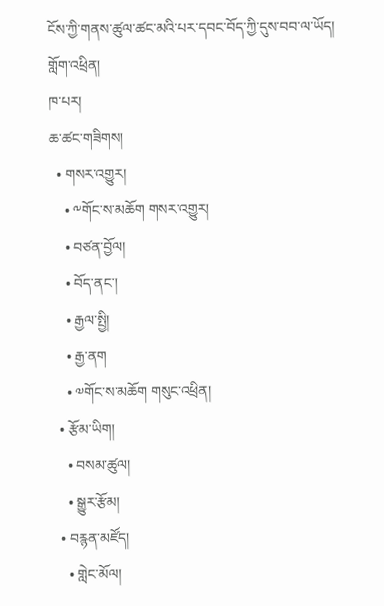ངོས་ཀྱི་གནས་ཚུལ་ཚང་མའི་པར་དབང་བོད་ཀྱི་དུས་བབ་ལ་ཡོད།
གློག་འཕྲིན།
ཁ་པར།
ཆ་ཚང་གཟིགས།
  • གསར་འགྱུར།
    • ༸གོང་ས་མཆོག གསར་འགྱུར།
    • བཙན་བྱོལ།
    • བོད་ནང་།
    • རྒྱལ་སྤྱི།
    • རྒྱ་ནག
    • ༧གོང་ས་མཆོག གསུང་འཕྲིན།
  • རྩོམ་ཡིག།
    • བསམ་ཚུལ།
    • སྒྱུར་རྩོམ།
  • བརྙན་མཛོད།
    • གླེང་མོལ།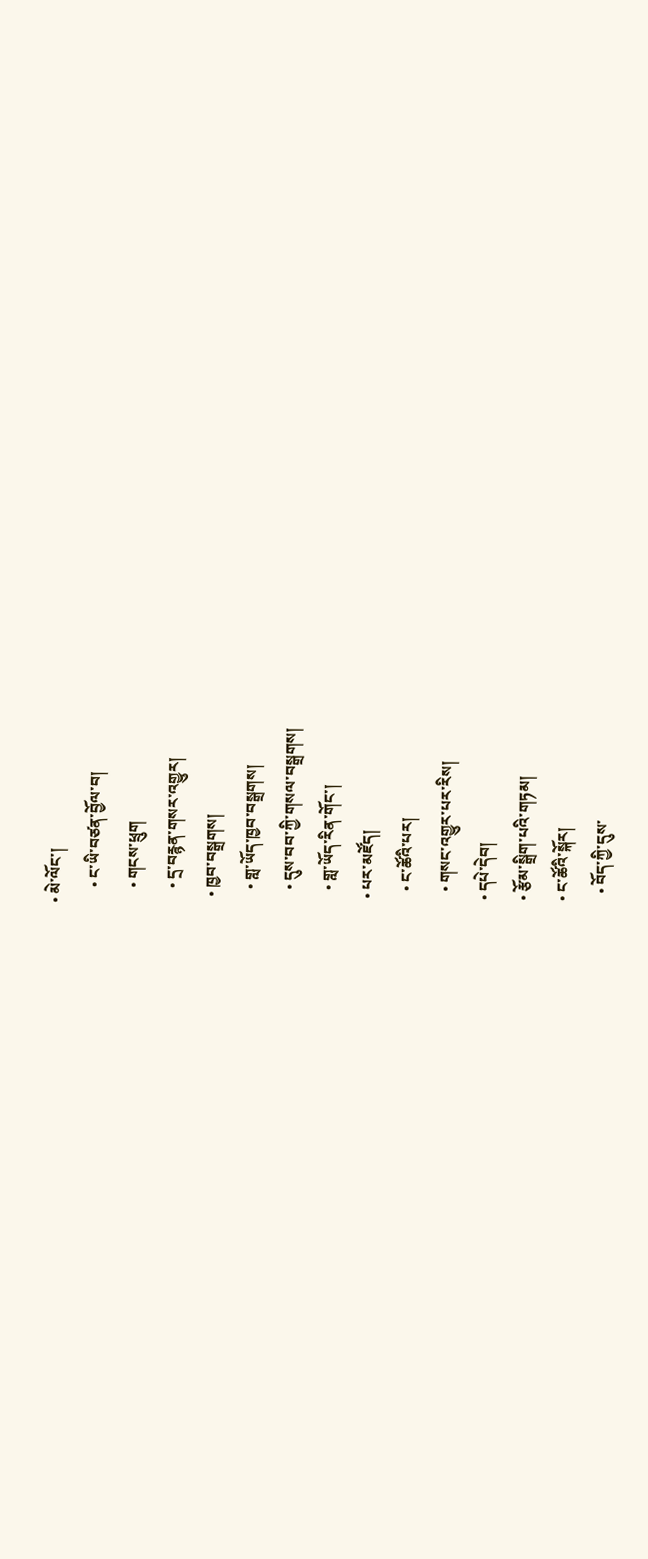• མེ་ལོང་།
    • ང་ཡི་བཙན་བྱོལ་བ།
    • གངས་ཕྲུག
    • དྲ་བརྙན་གསར་འགྱུར།
  • ཁྱབ་བསྒྲགས།
    • གླ་ཡོད་ཁྱབ་བསྒྲགས།
    • དུས་བབ་ཀྱི་གསལ་བསྒྲགས།
    • གླ་ཡོད་རིན་གོང་།
  • པར་མཛོད།
    • ང་ཚོའི་པར།
    • གསང་འགྱུར་པར་རིས།
  • དཔེ་དེབ།
  • རྩོམ་སྒྲིག་པའི་གཏམ།
  • ང་ཚོའི་སྐོར།
    • བོད་ཀྱི་དུས་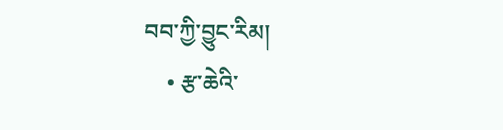བབ་ཀྱི་བྱུང་རིམ།
    • རྩ་ཆེའི་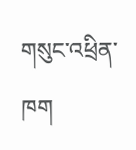གསུང་འཕྲིན་ཁག